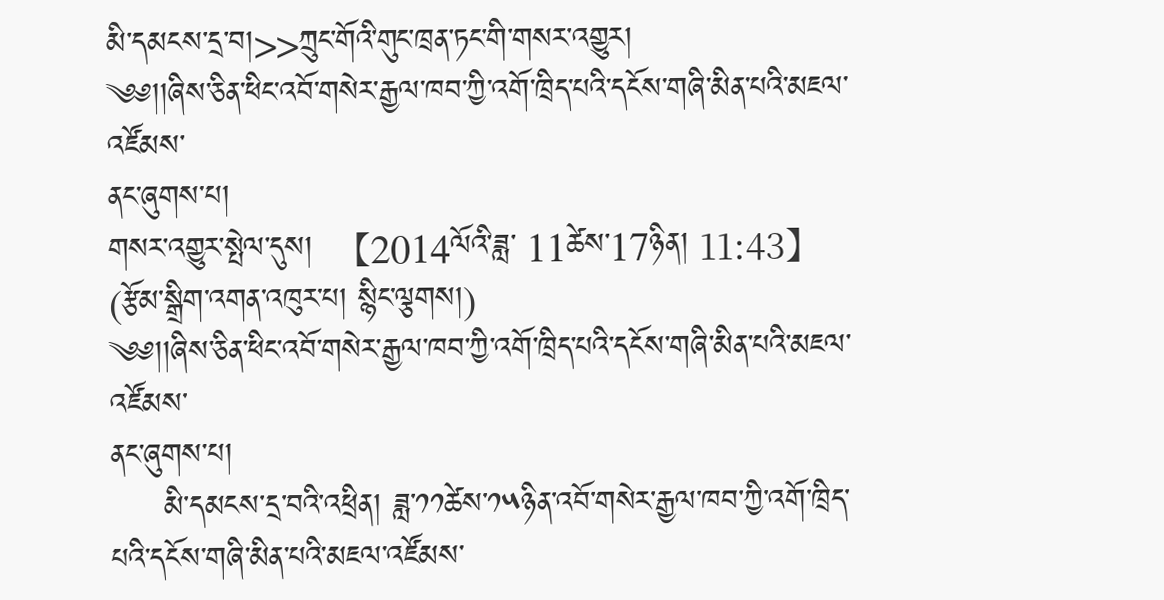མི་དམངས་དྲ་བ།>>ཀྲུང་གོའི་གུང་ཁྲན་ཏང་གི་གསར་འགྱུར།
༄༅།།ཞིས་ཅིན་ཕིང་འབོ་གསེར་རྒྱལ་ཁབ་ཀྱི་འགོ་ཁྲིད་པའི་དངོས་གཞི་མིན་པའི་མཇལ་འཛོམས་
ནང་ཞུགས་པ།
གསར་འགྱུར་སྤེལ་དུས།  【2014ལོའི་ཟླ་ 11ཚེས་17ཉིན། 11:43】   (རྩོམ་སྒྲིག་འགན་འཁུར་པ། སྙིང་ལྕགས།)
༄༅།།ཞིས་ཅིན་ཕིང་འབོ་གསེར་རྒྱལ་ཁབ་ཀྱི་འགོ་ཁྲིད་པའི་དངོས་གཞི་མིན་པའི་མཇལ་འཛོམས་
ནང་ཞུགས་པ།
     མི་དམངས་དྲ་བའི་འཕྲིན། ཟླ་༡༡ཚེས་༡༥ཉིན་འབོ་གསེར་རྒྱལ་ཁབ་ཀྱི་འགོ་ཁྲིད་པའི་དངོས་གཞི་མིན་པའི་མཇལ་འཛོམས་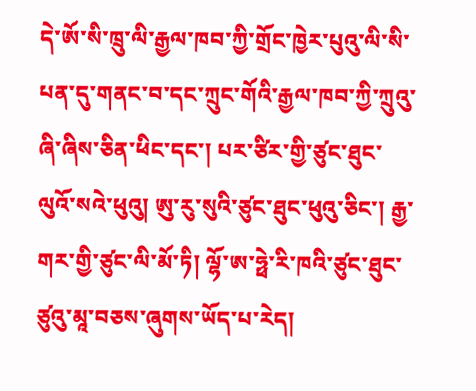དེ་ཨོ་སི་ཁྲུ་ལི་རྒྱལ་ཁབ་ཀྱི་གྲོང་ཁྱེར་པུའུ་ལི་སི་པན་དུ་གནང་བ་དང་ཀྲུང་གོའི་རྒྱལ་ཁབ་ཀྱི་ཀྲུའུ་ཞི་ཞིས་ཅིན་ཕིང་དང་། པར་ཙིར་གྱི་ཙུང་ཐུང་ལུའོ་སའེ་ཕུའུ། ཨུ་རུ་སུའི་ཙུང་ཐུང་ཕུའུ་ཅིང་། རྒྱ་གར་གྱི་ཙུང་ལི་མོ་ཏི། ལྷོ་ཨ་ཧྥེ་རི་ཁའི་ཙུང་ཐུང་ཙུའུ་མཱ་བཅས་ཞུགས་ཡོད་པ་རེད།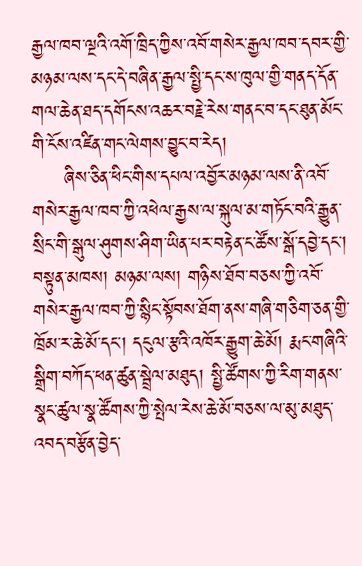རྒྱལ་ཁབ་ལྔའི་འགོ་ཁྲིད་ཀྱིས་འབོ་གསེར་རྒྱལ་ཁབ་དབར་གྱི་མཉམ་ལས་དང་དེ་བཞིན་རྒྱལ་སྤྱི་དང་ས་ཁུལ་གྱི་གནད་དོན་གལ་ཆེན་ཐད་དགོངས་འཆར་བརྗེ་རེས་གནང་བ་དང་ཐུན་མོང་གི་ངོས་འཛིན་གང་ལེགས་བྱུང་བ་རེད།
     ཞིས་ཅིན་ཕིང་གིས་དཔལ་འབྱོར་མཉམ་ལས་ནི་འབོ་གསེར་རྒྱལ་ཁབ་ཀྱི་འཕེལ་རྒྱས་ལ་སྐུལ་མ་གཏོང་བའི་རྒྱུན་སྲིང་གི་སྒུལ་ཤུགས་ཤིག་ཡིན་པར་བརྟེན་ང་ཚོས་སྒོ་དབྱེ་དང་། བསྟུན་མཁས། མཉམ་ལས། གཉིས་ཐོབ་བཅས་ཀྱི་འབོ་གསེར་རྒྱལ་ཁབ་ཀྱི་སྙིང་སྟོབས་ཐོག་ནས་གཞི་གཅིག་ཅན་གྱི་ཁྲོམ་ར་ཆེ་མོ་དང་། དངུལ་རྩའི་འཁོར་རྒྱུག་ཆེ་མོ། རྨང་གཞིའི་སྒྲིག་བཀོད་ཕན་ཚུན་སྦྲེལ་མཐུད། སྤྱི་ཚོགས་ཀྱི་རིག་གནས་སྣང་ཚུལ་སྣ་ཚོགས་ཀྱི་སྤེལ་རེས་ཆེ་མོ་བཅས་ལ་མུ་མཐུད་འབད་བརྩོན་བྱེད་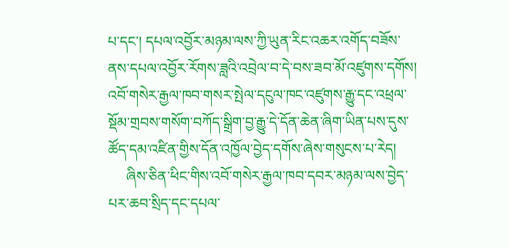པ་དང་། དཔལ་འབྱོར་མཉམ་ལས་ཀྱི་ཡུན་རིང་འཆར་འགོད་བཟོས་ནས་དཔལ་འབྱོར་རོགས་ཟླའི་འབྲེལ་བ་དེ་བས་ཟབ་མོ་འཛུགས་དགོས། འབོ་གསེར་རྒྱལ་ཁབ་གསར་སྤེལ་དངུལ་ཁང་འཛུགས་རྒྱུ་དང་འཕྲལ་སྡོམ་གྲབས་གསོག་བཀོད་སྒྲིག་བྱ་རྒྱུ་དེ་དོན་ཆེན་ཞིག་ཡིན་པས་དུས་ཚོད་དམ་འཛིན་གྱིས་དོན་འཁྱོལ་བྱེད་དགོས་ཞེས་གསུངས་པ་རེད།
     ཞིས་ཅིན་ཕིང་གིས་འབོ་གསེར་རྒྱལ་ཁབ་དབར་མཉམ་ལས་བྱེད་པར་ཆབ་སྲིད་དང་དཔལ་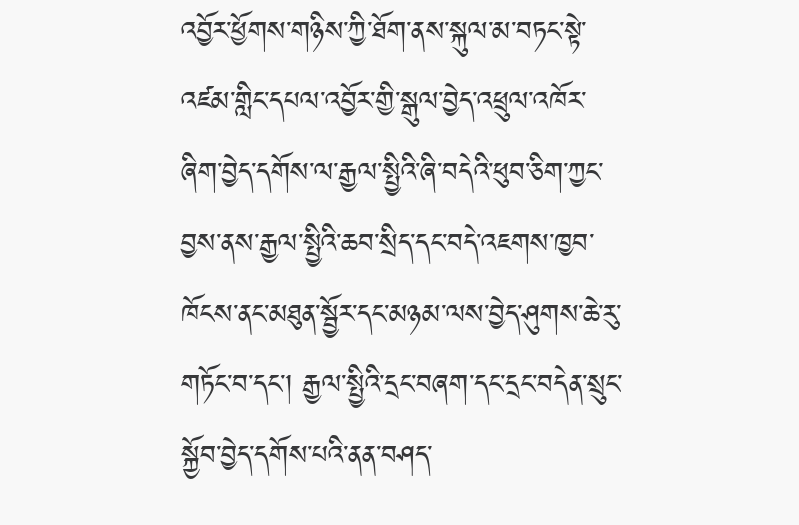འབྱོར་ཕྱོགས་གཉིས་ཀྱི་ཐོག་ནས་སྐུལ་མ་བཏང་སྟེ་འཛམ་གླིང་དཔལ་འབྱོར་གྱི་སྒུལ་བྱེད་འཕྲུལ་འཁོར་ཞིག་བྱེད་དགོས་ལ་རྒྱལ་སྤྱིའི་ཞི་བདེའི་ཕུབ་ཅིག་ཀྱང་བྱས་ནས་རྒྱལ་སྤྱིའི་ཆབ་སྲིད་དང་བདེ་འཇགས་ཁྱབ་ཁོངས་ནང་མཐུན་སྦྱོར་དང་མཉམ་ལས་བྱེད་ཤུགས་ཆེ་རུ་གཏོང་བ་དང་། རྒྱལ་སྤྱིའི་དྲང་བཞག་དང་དྲང་བདེན་སྲུང་སྐྱོབ་བྱེད་དགོས་པའི་ནན་བཤད་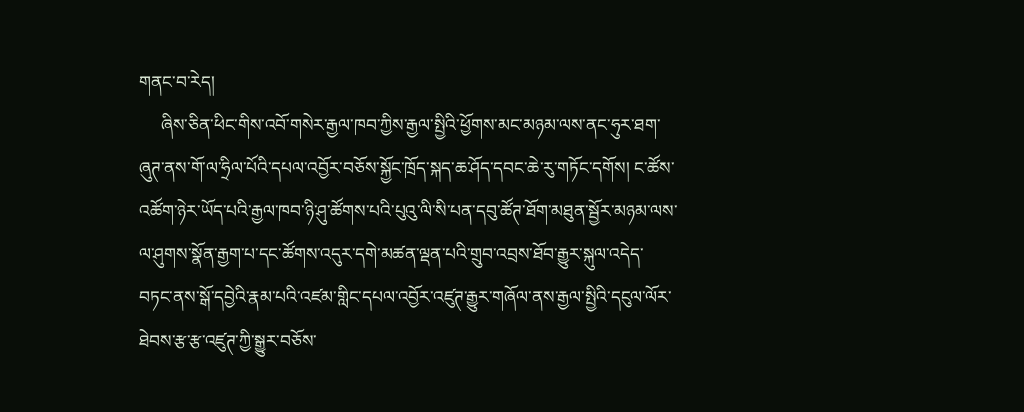གནང་བ་རེད།
     ཞིས་ཅིན་ཕིང་གིས་འབོ་གསེར་རྒྱལ་ཁབ་ཀྱིས་རྒྱལ་སྤྱིའི་ཕྱོགས་མང་མཉམ་ལས་ནང་ཧུར་ཐག་ཞུཊ་ནས་གོ་ལ་ཧྲིལ་པོའི་དཔལ་འབྱོར་བཅོས་སྐྱོང་ཁྲོད་སྐད་ཆ་ཤོད་དབང་ཆེ་རུ་གཏོང་དགོས། ང་ཚོས་འཚོག་ཉེར་ཡོད་པའི་རྒྱལ་ཁབ་ཉི་ཤུ་ཚོགས་པའི་པུའུ་ལི་སི་པན་དབུ་ཚོཊ་ཐོག་མཐུན་སྦྱོར་མཉམ་ལས་ལ་ཤུགས་སྣོན་རྒྱག་པ་དང་ཚོགས་འདུར་དགེ་མཚན་ལྡན་པའི་གྲུབ་འབྲས་ཐོབ་རྒྱུར་སྐུལ་འདེད་བཏང་ནས་སྒོ་དབྱེའི་རྣམ་པའི་འཛམ་གླིང་དཔལ་འབྱོར་འཛུཊ་རྒྱུར་གཞོལ་ནས་རྒྱལ་སྤྱིའི་དངུལ་ལོར་ཐེབས་རྩ་རྩ་འཛུཊ་ཀྱི་སྒྱུར་བཅོས་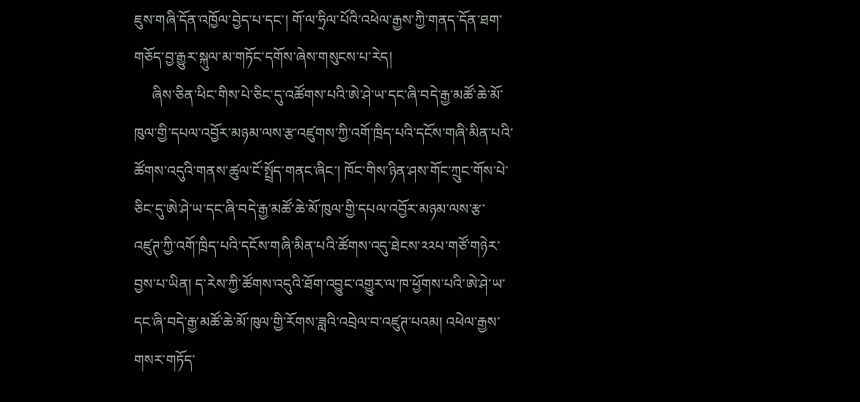ཇུས་གཞི་དོན་འཁྱོལ་བྱེད་པ་དང་། གོ་ལ་ཧྲིལ་པོའི་འཕེལ་རྒྱས་ཀྱི་གནད་དོན་ཐག་གཅོད་བྱ་རྒྱུར་སྐུལ་མ་གཏོང་དགོས་ཞེས་གསུངས་པ་རེད།
     ཞིས་ཅིན་ཕིང་གིས་པེ་ཅིང་དུ་འཚོགས་པའི་ཨེ་ཤེ་ཡ་དང་ཞི་བདེ་རྒྱ་མཚོ་ཆེ་མོ་ཁུལ་གྱི་དཔལ་འབྱོར་མཉམ་ལས་རྩ་འཛུགས་ཀྱི་འགོ་ཁྲིད་པའི་དངོས་གཞི་མིན་པའི་ཚོགས་འདུའི་གནས་ཚུལ་ངོ་སྤྲོད་གནང་ཞིང་། ཁོང་གིས་ཉིན་ཤས་གོང་ཀྲུང་གོས་པེ་ཅིང་དུ་ཨེ་ཤེ་ཡ་དང་ཞི་བདེ་རྒྱ་མཚོ་ཆེ་མོ་ཁུལ་གྱི་དཔལ་འབྱོར་མཉམ་ལས་རྩ་འཛུཊ་ཀྱི་འགོ་ཁྲིད་པའི་དངོས་གཞི་མིན་པའི་ཚོགས་འདུ་ཐེངས་༢༢པ་གཙོ་གཉེར་བྱས་པ་ཡིན། ད་རེས་ཀྱི་ཚོགས་འདུའི་ཐོག་འབྱུང་འགྱུར་ལ་ཁ་ཕྱོགས་པའི་ཨེ་ཤེ་ཡ་དང་ཞི་བདེ་རྒྱ་མཚོ་ཆེ་མོ་ཁུལ་གྱི་རོགས་ཟླའི་འབྲེལ་བ་འཛུཊ་པའམ། འཕེལ་རྒྱས་གསར་གཏོད་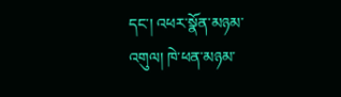དང་། འཕར་སྣོན་མཉམ་འགུལ། ཁེ་ཕན་མཉམ་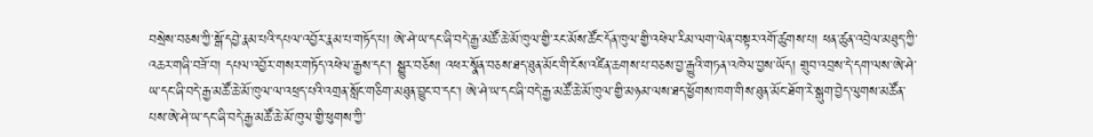བསྲེས་བཅས་ཀྱི་སྒོ་དབྱེ་རྣམ་པའི་དཔལ་འབྱོར་རྣམ་པ་གཏོད་པ། ཨེ་ཤེ་ཡ་དང་ཞི་བདེ་རྒྱ་མཚོ་ཆེ་མོ་ཁུལ་གྱི་རང་མོས་ཚོང་དོན་ཁུལ་གྱི་འཕེལ་རིམ་ལག་ལེན་བསྟར་འགོ་ཚུགས་པ། ཕན་ཚུན་འབྲེལ་མཐུད་ཀྱི་འཆར་གཞི་བཟོ་བ། དཔལ་འབྱོར་གསར་གཏོད་འཕེལ་རྒྱས་དང་། སྒྱུར་བཅོས། འཕར་སྣོན་བཅས་ཐད་ཐུན་མོང་གི་ངོས་འཛིན་ཆགས་པ་བཅས་བྱ་རྒྱུའི་གཏན་འཁེལ་བྱས་ཡོད། གྲུབ་འབྲས་དེ་དག་ལས་ཨེ་ཤེ་ཡ་དང་ཞི་བདེ་རྒྱ་མཚོ་ཆེ་མོ་ཁུལ་ལ་འཕྲད་པའི་འགྲན་སློང་གཅིག་མཐུན་བྱུང་བ་དང་། ཨེ་ཤེ་ཡ་དང་ཞི་བདེ་རྒྱ་མཚོ་ཆེ་མོ་ཁུལ་གྱི་མཉམ་ལས་ཐད་ཕྱོགས་ཁག་གིས་ཐུན་མོང་ཐོག་རེ་སྒུག་བྱེད་ལུགས་མཚོན་པས་ཨེ་ཤེ་ཡ་དང་ཞི་བདེ་རྒྱ་མཚོ་ཆེ་མོ་ཁུལ་གྱི་ཕུགས་ཀྱི་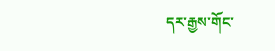དར་རྒྱས་གོང་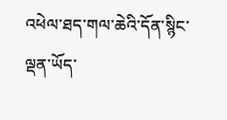འཕེལ་ཐད་གལ་ཆེའི་དོན་སྙིང་ལྡན་ཡོད་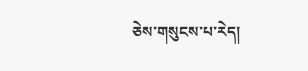ཅེས་གསུངས་པ་རེད།